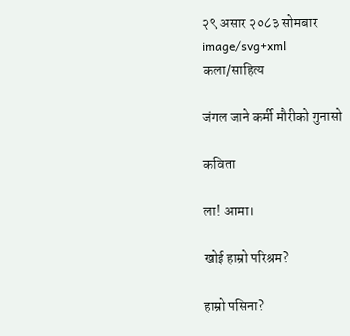२९ असार २०८३ सोमबार
image/svg+xml
कला/साहित्य

जंगल जाने कर्मी मौरीको गुनासो

कविता

ला! आमा।

खोई हाम्रो परिश्रम?

हाम्रो पसिना?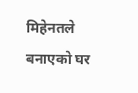मिहेनतले बनाएको घर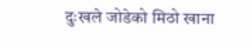दुःखले जोडेको मिठो खाना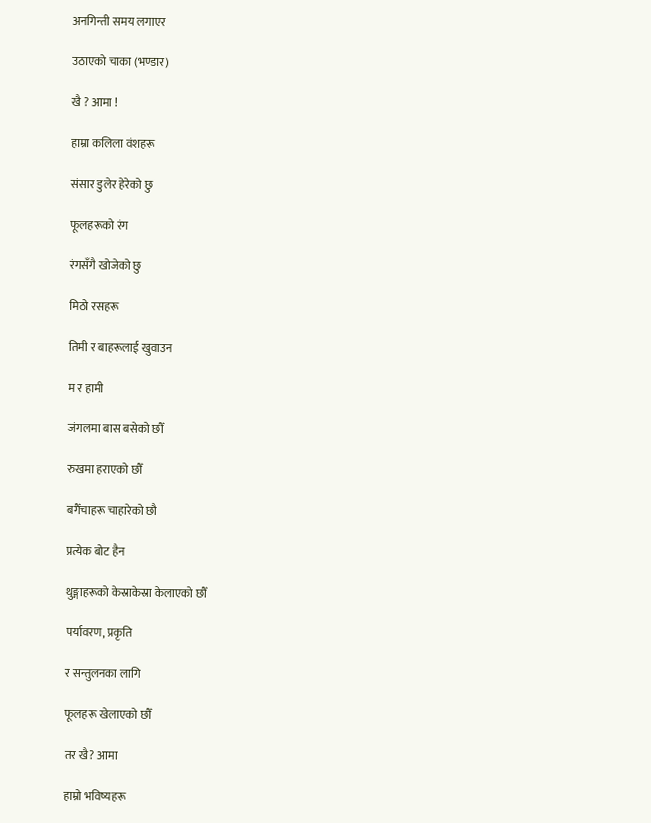अनगिन्ती समय लगाएर

उठाएको चाका (भण्डार)

खै ? आमा !

हाम्रा कलिला वंशहरू

संसार डुलेर हेरेको छु

फूलहरूको रंग

रंगसँगै खोजेको छु

मिठो रसहरू

तिमी र बाहरूलाई खुवाउन

म र हामी

जंगलमा बास बसेको छौँ

रुखमा हराएको छौँ

बगैँचाहरू चाहारेको छौ

प्रत्येक बोट हैन

थुङ्गाहरूको केस्राकेस्रा केलाएको छौँ

पर्यावरण, प्रकृति

र सन्तुलनका लागि

फूलहरू खेलाएको छौँ

तर खै? आमा

हाम्रो भविष्यहरू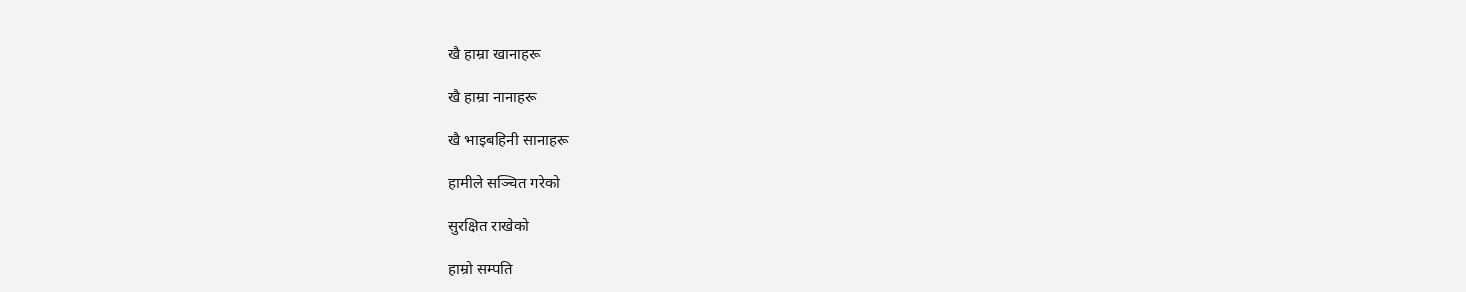खै हाम्रा खानाहरू

खै हाम्रा नानाहरू

खै भाइबहिनी सानाहरू

हामीले सञ्चित गरेको

सुरक्षित राखेको

हाम्रो सम्पति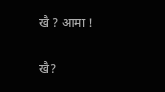खै ? आमा !

खै?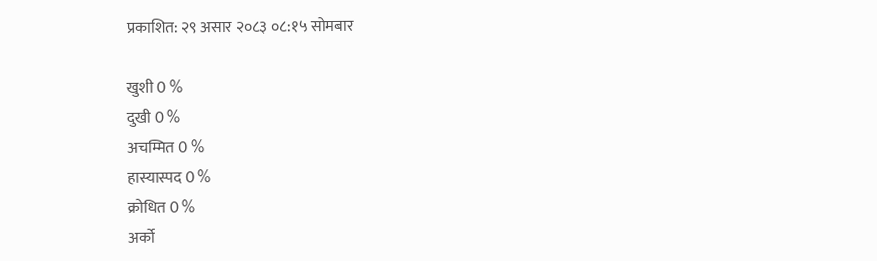प्रकाशित: २९ असार २०८३ ०८:१५ सोमबार

खुशी 0 %
दुखी 0 %
अचम्मित 0 %
हास्यास्पद 0 %
क्रोधित 0 %
अर्को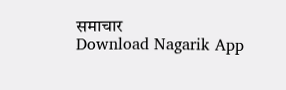समाचार
Download Nagarik App